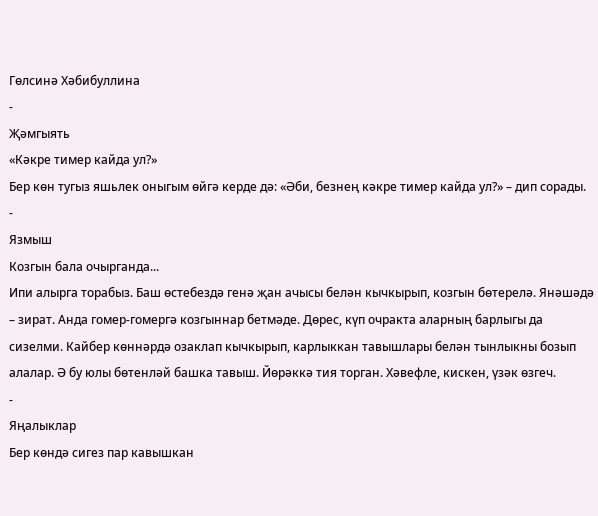Гөлсинә Хәбибуллина
-
Җәмгыять
«Кәкре тимер кайда ул?»
Бер көн тугыз яшьлек оныгым өйгә керде дә: «Әби, безнең кәкре тимер кайда ул?» – дип сорады.
-
Язмыш
Козгын бала очырганда...
Ипи алырга торабыз. Баш өстебездә генә җан ачысы белән кычкырып, козгын бөтерелә. Янәшәдә – зират. Анда гомер-гомергә козгыннар бетмәде. Дөрес, күп очракта аларның барлыгы да сизелми. Кайбер көннәрдә озаклап кычкырып, карлыккан тавышлары белән тынлыкны бозып алалар. Ә бу юлы бөтенләй башка тавыш. Йөрәккә тия торган. Хәвефле, кискен, үзәк өзгеч.
-
Яңалыклар
Бер көндә сигез пар кавышкан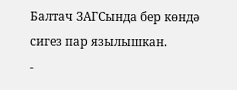Балтач ЗАГСында бер көндә сигез пар язылышкан.
-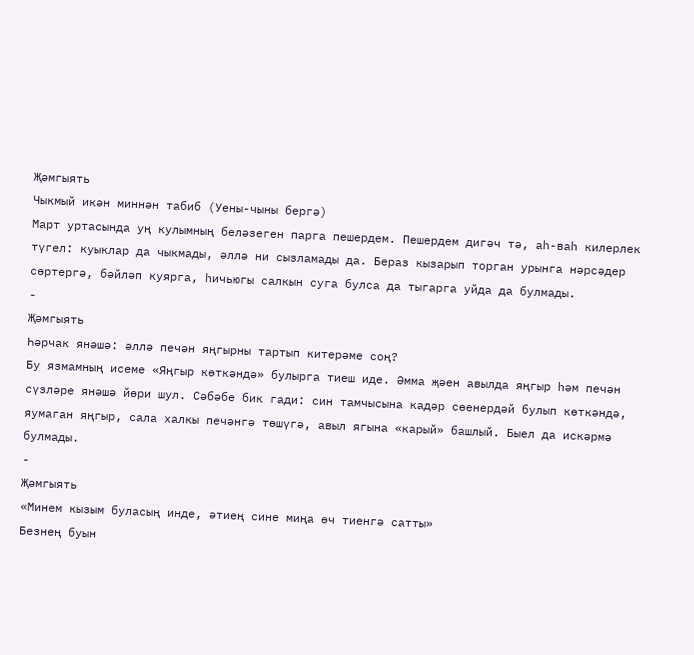Җәмгыять
Чыкмый икән миннән табиб (Уены-чыны бергә)
Март уртасында уң кулымның беләзеген парга пешердем. Пешердем дигәч тә, аһ-ваһ килерлек түгел: куыклар да чыкмады, әллә ни сызламады да. Бераз кызарып торган урынга нәрсәдер сөртергә, бәйләп куярга, һичьюгы салкын суга булса да тыгарга уйда да булмады.
-
Җәмгыять
Һәрчак янәшә: әллә печән яңгырны тартып китерәме соң?
Бу язмамның исеме «Яңгыр көткәндә» булырга тиеш иде. Әмма җәен авылда яңгыр һәм печән сүзләре янәшә йөри шул. Сәбәбе бик гади: син тамчысына кадәр сөенердәй булып көткәндә, яумаган яңгыр, сала халкы печәнгә төшүгә, авыл ягына «карый» башлый. Быел да искәрмә булмады.
-
Җәмгыять
«Минем кызым буласың инде, әтиең сине миңа өч тиенгә сатты»
Безнең буын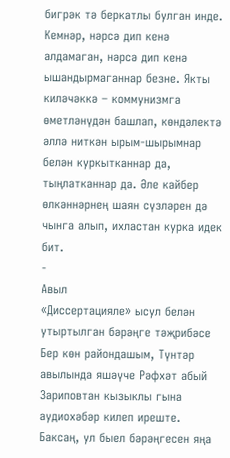бигрәк тә беркатлы булган инде. Кемнәр, нәрсә дип кенә алдамаган, нәрсә дип кенә ышандырмаганнар безне. Якты киләчәккә – коммунизмга өметләнүдән башлап, көндәлектә әллә ниткән ырым-шырымнар белән куркытканнар да, тыңлатканнар да. Әле кайбер өлкәннәрнең шаян сүзләрен дә чынга алып, ихластан курка идек бит.
-
Авыл
«Диссертацияле» ысул белән утыртылган бәрәңге тәҗрибәсе
Бер көн райондашым, Түнтәр авылында яшәүче Рәфхәт абый Зариповтан кызыклы гына аудиохәбәр килеп иреште. Баксаң, ул быел бәрәңгесен яңа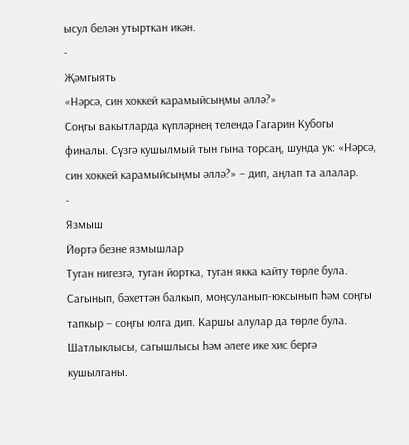ысул белән утырткан икән.
-
Җәмгыять
«Нәрсә, син хоккей карамыйсыңмы әллә?»
Соңгы вакытларда күпләрнең телендә Гагарин Кубогы финалы. Сүзгә кушылмый тын гына торсаң, шунда ук: «Нәрсә, син хоккей карамыйсыңмы әллә?» – дип, аңлап та алалар.
-
Язмыш
Йөртә безне язмышлар
Туган нигезгә, туган йортка, туган якка кайту төрле була. Сагынып, бәхеттән балкып, моңсуланып-юксынып һәм соңгы тапкыр – соңгы юлга дип. Каршы алулар да төрле була. Шатлыклысы, сагышлысы һәм әлеге ике хис бергә кушылганы.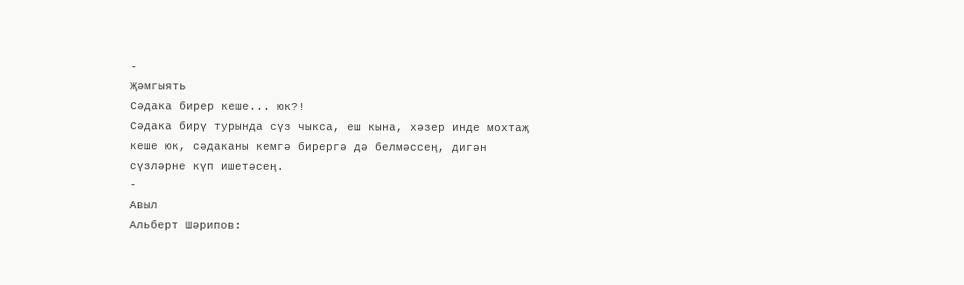-
Җәмгыять
Сәдака бирер кеше... юк?!
Сәдака бирү турында сүз чыкса, еш кына, хәзер инде мохтаҗ кеше юк, сәдаканы кемгә бирергә дә белмәссең, дигән сүзләрне күп ишетәсең.
-
Авыл
Альберт Шәрипов: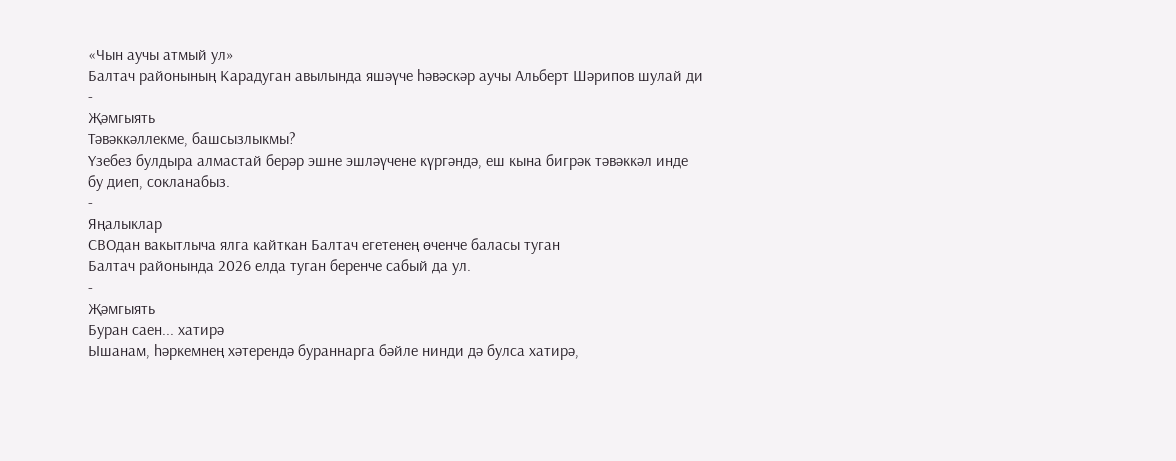«Чын аучы атмый ул»
Балтач районының Карадуган авылында яшәүче һәвәскәр аучы Альберт Шәрипов шулай ди
-
Җәмгыять
Тәвәккәллекме, башсызлыкмы?
Үзебез булдыра алмастай берәр эшне эшләүчене күргәндә, еш кына бигрәк тәвәккәл инде бу диеп, сокланабыз.
-
Яңалыклар
СВОдан вакытлыча ялга кайткан Балтач егетенең өченче баласы туган
Балтач районында 2026 елда туган беренче сабый да ул.
-
Җәмгыять
Буран саен... хатирә
Ышанам, һәркемнең хәтерендә бураннарга бәйле нинди дә булса хатирә,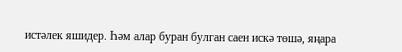истәлек яшидер. Һәм алар буран булган саен искә төшә, яңара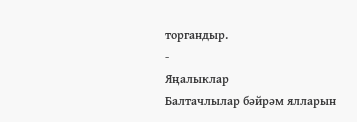торгандыр.
-
Яңалыклар
Балтачлылар бәйрәм ялларын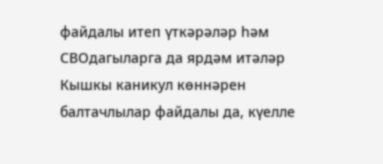файдалы итеп үткәрәләр һәм СВОдагыларга да ярдәм итәләр
Кышкы каникул көннәрен балтачлылар файдалы да, күелле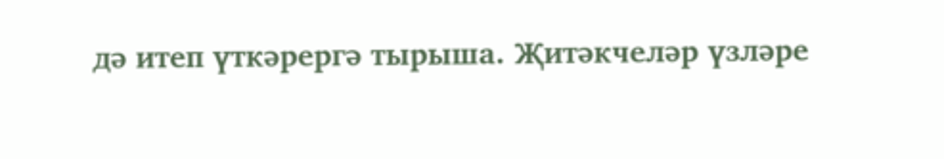дә итеп үткәрергә тырыша. Җитәкчеләр үзләре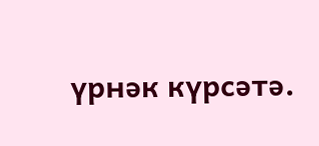үрнәк күрсәтә.